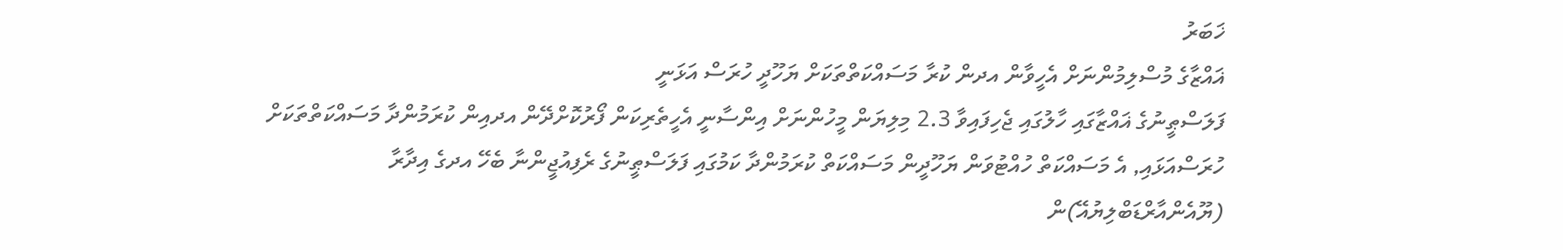ޚަބަރު
ޣައްޒާގެ މުސްލިމުންނަށް އެހީވާން އދން ކުރާ މަސައްކަތްތަކަށް ޔަހޫދީ ހުރަސް އަޅަނީ
ފަލަސްޠީނުގެ ޣައްޒާގައި ހާލުގައި ޖެހިފައިވާ 2.3 މިލިޔަން މީހުންނަށް އިންސާނީ އެހީތެރިކަން ފޯރުކޮށްދޭން އދއިން ކުރަމުންދާ މަސައްކަތްތަކަށް ހުރަސްއަޅައި, އެ މަސައްކަތް ހުއްޓުވަން ޔަހޫދީން މަސައްކަތް ކުރަމުންދާ ކަމުގައި ފަލަސްޠީނުގެ ރެފިއުޖީންނާ ބެހޭ އދގެ އިދާރާ (ޔޫއެންއާރްޑަބްލިޔުއޭ)ން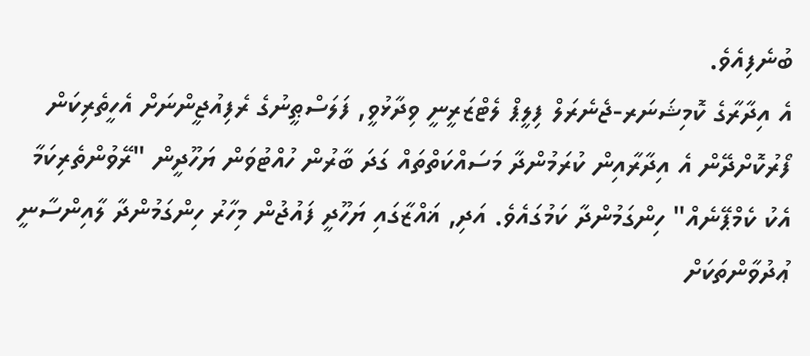ބުނެފިއެވެ.
އެ އިދާރާގެ ކޮމިޝަނަރ-ޖެނެރަލް ފިލީޕް ލެޓްޒަރީނީ ވިދާޅުވީ, ފަލަސްޠީނުގެ ރެފިއުޖީންނަށް އެހީތެރިކަން ފޯރުކޮށްދޭން އެ އިދާރާއިން ކުރަމުންދާ މަސައްކަތްތައް ގަދަ ބާރުން ހުއްޓުވަން ޔަހޫދީން "ރޭވުންތެރިކަމާ އެކު ކެމްޕޭނެއް" ހިންގަމުންދާ ކަމުގައެވެ. އަދި, ޣައްޒާގައި ޔަހޫދީ ފައުޖުން މިހާރު ހިންގަމުންދާ ލާއިންސާނީ ޢުދުވާންތަކަށް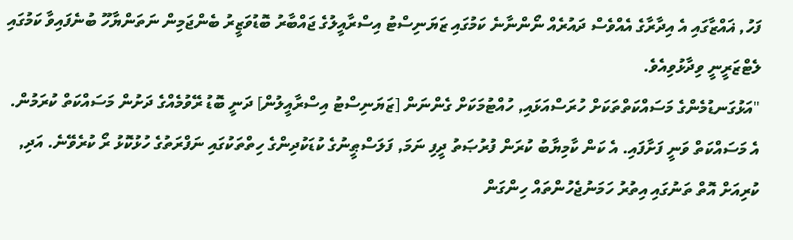ފަހު, ޣައްޒާގައި އެ އިދާރާގެ އެއްވެސް ދައުރެއް ނޯންނާނެ ކަމުގައި ޒަޔަނިސްޓު އިސްރާއީލުގެ ޖައްބާރު ބޮޑުވަޒީރު ބެންޖަމިން ނަތަންޔާހޫ ބުނެފައިވާ ކަމުގައި ލެޓްޒަރީނީ ވިދާޅުވިއެވެ.
"އަޅުގަނޑުމެންގެ މަސައްކަތްތަކަށް ހުރަސްއަޅައި, ހުއްޓުމަކަށް ގެންނަން [ޒަޔަނިސްޓު އިސްރާއީލުން] ދަނީ ބޮޑު ރޭވުމެއްގެ ދަށުން މަސައްކަތް ކުރަމުން. އެ މަސައްކަތް ވަނީ ފަށާފައި. އެ ކަން ކާމިޔާބު ކުރަން ފުރުޞަތު ދީފި ނަމަ, ފަލަސްޠީނުގެ ކުޑަކުދިންގެ ހިތްތަކުގައި ނަފްރަތުގެ ހުޅުކޮޅު ރޯ ކުރެވޭނެ. އަދި, ކުރިއަށް އޮތް ތަނުގައި އިތުރު ހަމަނުޖެހުންތައް ހިންގަން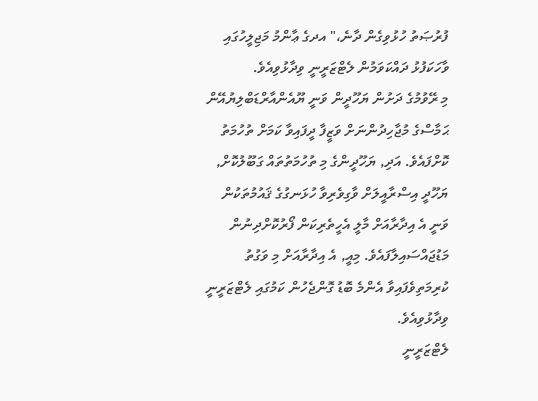ފުރުޞަތު ހުޅުވިގެން ދާނެ،" އދގެ ޢާންމު މަޖިލީހުގައި ވާހަކަފުޅު ދައްކަވަމުން ލެޓްޒަރީނީ ވިދާޅުވިއެވެ.
މި ރޭވުމުގެ ދަށުން ޔަހޫދީން ވަނީ ޔޫއެންއާރްޑަބްލިޔުއޭން ޙަމާސްގެ މުޖާހިދުންނަށް ވަޒީފާ ދީފައިވާ ކަމަށް ތުހުމަތު ކޮށްފައެވެ. އަދި, ޔަހޫދީންގެ މި ތުހުމަތުތައް ގަބޫލުކޮށް, ޔަހޫދީ އިސްރާއީލަށް ވާގިވެރިވާ ހުޅަނގުގެ ޤައުމުތަކުން ވަނީ އެ އިދާރާއަށް މާލީ އެހީތެރިކަން ފޯރުކޮށްދިނުން މަޑުޖައްސައިލާފައެވެ. މިއީ, އެ އިދާރާއަށް މި ވަގުތު ކުރިމަތިވެފައިވާ އެންމެ ބޮޑު ގޮންޖެހުން ކަމުގައި ލެޓްޒަރީނީ ވިދާޅުވިއެވެ.
ލެޓްޒަރީނީ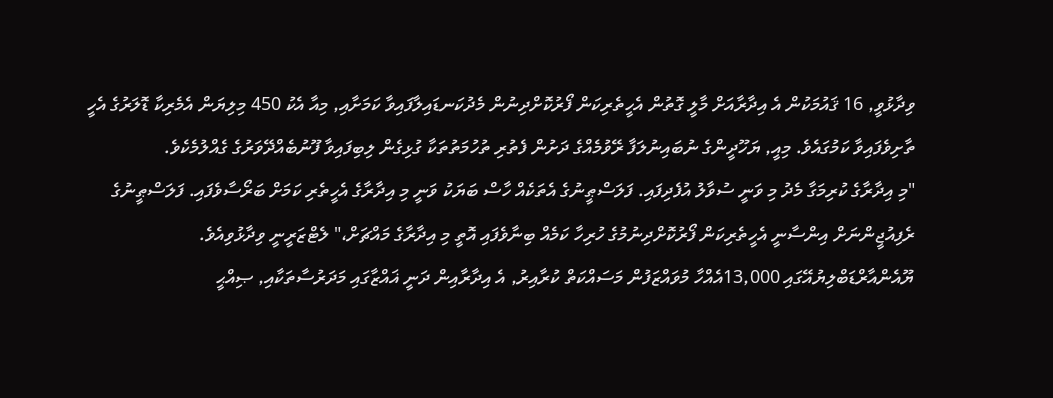ވިދާޅުވީ, 16 ޤައުމަކުން އެ އިދާރާއަށް މާލީ ގޮތުން އެހީތެރިކަން ފޯރުކޮށްދިނުން މެދުކަނޑައިލާފައިވާ ކަމަށާއި, މިއާ އެކު 450 މިލިޔަން އެމެރިކާ ޑޮލަރުގެ އެހީ ތާށިވެފައިވާ ކަމުގައެވެ. މިއީ, ޔަހޫދީންގެ ނުބައިނުލަފާ ރޭވުމެއްގެ ދަށުން ފެތުރި ތުހުމަތުތަކާ ގުޅިގެން ލިބިފައިވާ ފޫނުބެއްދޭވަރުގެ ގެއްލުމެކެވެ.
"މި އިދާރާގެ ކުރިމަގާ މެދު މި ވަނީ ސުވާލު އުފެދިފައި. ފަލަސްޠީނުގެ އެތަކެއް ހާސް ބަޔަކު ވަނީ މި އިދާރާގެ އެހީތެރި ކަމަށް ބަރޯސާވެފައި. ފަލަސްޠީނުގެ ރެފިއުޖީންނަށް އިންސާނީ އެހީތެރިކަން ފޯރުކޮށްދިނުމުގެ ހުރިހާ ކަމެއް ބިނާވެފައި އޮތީ މި އިދާރާގެ މައްޗަށް،" ލެޓްޒަރީނީ ވިދާޅުވިއެވެ.
ޔޫއެންއާރްޑަބްލިޔުއޭގައި 13,000އެއްހާ މުވައްޒަފުން މަސައްކަތް ކުރާއިރު, އެ އިދާރާއިން ދަނީ ޣައްޒާގައި މަދަރުސާތަކާއި, ޞިއްޙީ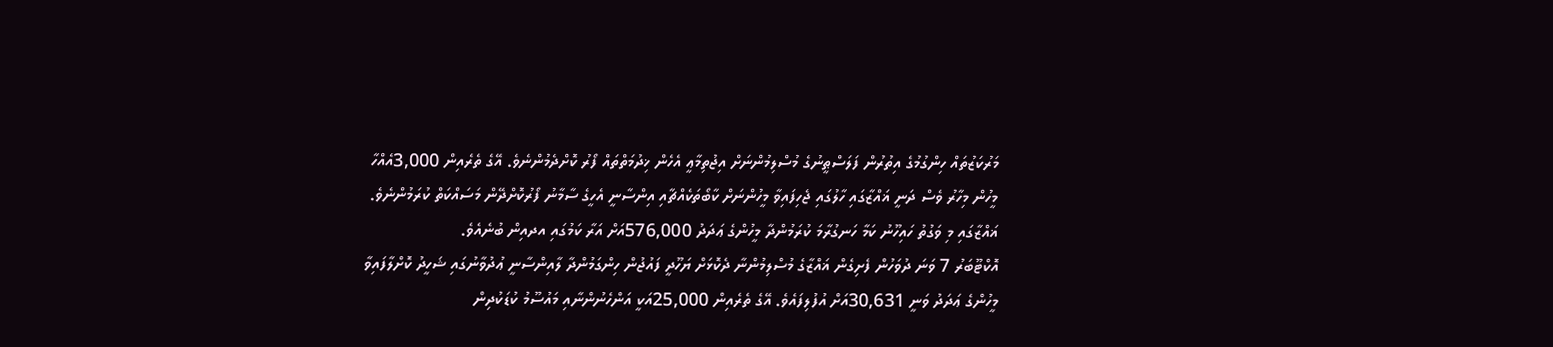މަރުކަޒުތައް ހިންގުމުގެ އިތުރުން ފަލަސްޠީނުގެ މުސްލިމުންނަށް އިޖުތިމާޢީ އެހެން ޚިދުމަތްތައް ފޯރު ކޮށްދެމުންނެވެ. އޭގެ ތެރެއިން 3,000އެއްހާ މީހުން މިހާރު ވެސް ދަނީ ޣައްޒާގައި ހާލުގައި ޖެހިފައިވާ މީހުންނަށް ކާބޯތަކެއްޗާއި އިންސާނީ އެހީގެ ސާމާނު ފޯރުކޮށްދޭން މަސައްކަތް ކުރަމުންނެވެ. ޣައްޒާގައި މި ވަގުތު ހައިހޫނު ކަމާ ހަނގުރާމަ ކުރަމުންދާ މީހުންގެ ޢަދަދު 576,000އަށް އަރާ ކަމުގައި އދއިން ބުނެއެވެ.
އޮކްޓޫބަރު 7 ވަނަ ދުވަހުން ފެށިގެން ޣައްޒާގެ މުސްލިމުންނާ ދެކޮޅަށް ޔަހޫދީ ފައުޖުން ހިންގަމުންދާ ލާއިންސާނީ ޢުދުވާނުގައި ޝަހީދު ކޮށްލާފައިވާ މީހުންގެ ޢަދަދު ވަނީ 30,631އަށް އުފުލިފައެވެ. އޭގެ ތެރެއިން 25,000އަކީ އަންހެނުންނާއި މައުސޫމު ކުޑަކުދިން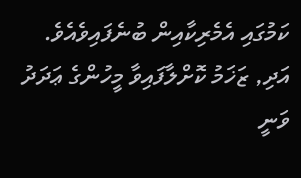ކަމުގައި އެމެރިކާއިން ބުނެފައިވެއެވެ. އަދި, ޒަޚަމު ކޮށްލާފައިވާ މީހުންގެ ޢަދަދު ވަނީ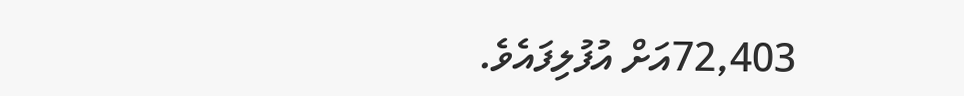72,403އަށް އުފުލިފައެވެ.